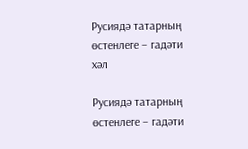Русиядә татарның өстенлеге – гадәти хәл

Русиядә татарның өстенлеге – гадәти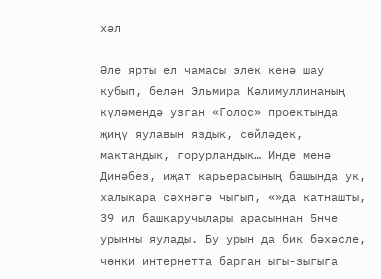хәл

Әле ярты ел чамасы элек кенә шау кубып, белән Эльмира Кәлимуллинаның күләмендә узган «Голос» проектында җиңү яулавын яздык, сөйләдек, мактандык, горурландык… Инде менә Динәбез, иҗат карьерасының башында ук, халыкара сәхнәгә чыгып, «»да катнашты, 39 ил башкаручылары арасыннан 5нче урынны яулады. Бу урын да бик бәхәсле, чөнки интернетта барган ыгы-зыгыга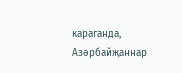караганда, Азәрбайҗаннар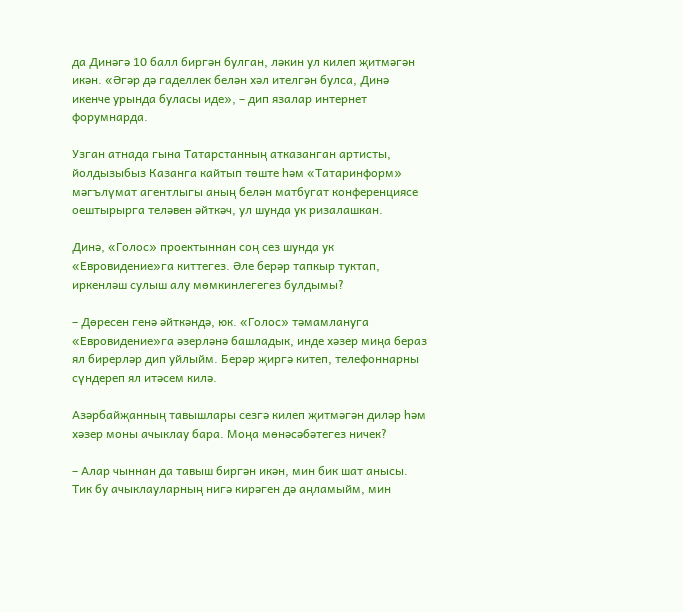да Динәгә 10 балл биргән булган, ләкин ул килеп җитмәгән икән. «Әгәр дә гаделлек белән хәл ителгән булса, Динә икенче урында буласы иде», – дип язалар интернет форумнарда.

Узган атнада гына Татарстанның атказанган артисты, йолдызыбыз Казанга кайтып төште һәм «Татаринформ» мәгълүмат агентлыгы аның белән матбугат конференциясе оештырырга теләвен әйткәч, ул шунда ук ризалашкан.

Динә, «Голос» проектыннан соң сез шунда ук «Евровидение»га киттегез. Әле берәр тапкыр туктап, иркенләш сулыш алу мөмкинлегегез булдымы?

– Дөресен генә әйткәндә, юк. «Голос» тәмамлануга «Евровидение»га әзерләнә башладык, инде хәзер миңа бераз ял бирерләр дип уйлыйм. Берәр җиргә китеп, телефоннарны сүндереп ял итәсем килә.

Азәрбайҗанның тавышлары сезгә килеп җитмәгән диләр һәм хәзер моны ачыклау бара. Моңа мөнәсәбәтегез ничек?

– Алар чыннан да тавыш биргән икән, мин бик шат анысы. Тик бу ачыклауларның нигә кирәген дә аңламыйм, мин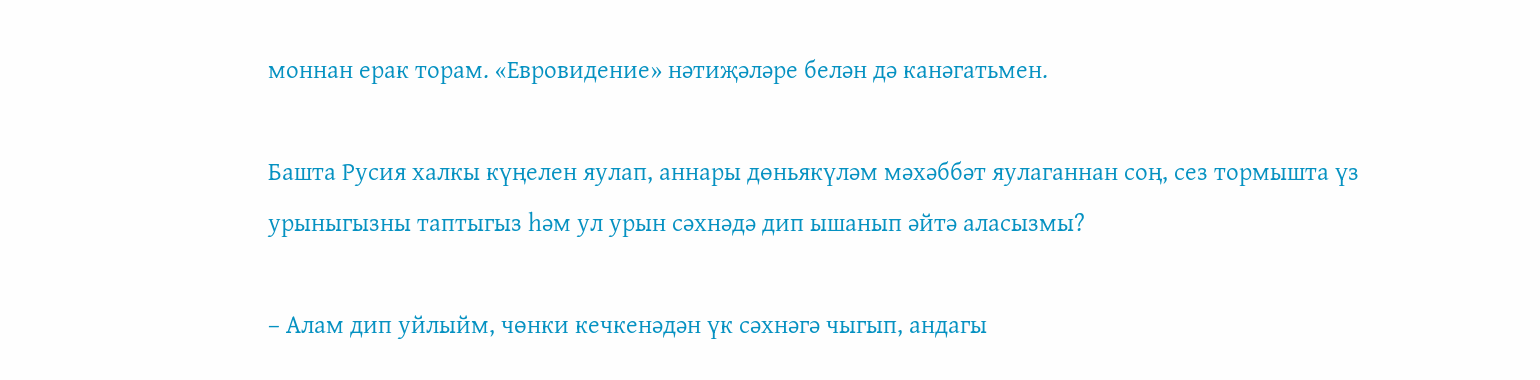моннан ерак торам. «Евровидение» нәтиҗәләре белән дә канәгатьмен.

Башта Русия халкы күңелен яулап, аннары дөньякүләм мәхәббәт яулаганнан соң, сез тормышта үз урыныгызны таптыгыз һәм ул урын сәхнәдә дип ышанып әйтә аласызмы?

– Алам дип уйлыйм, чөнки кечкенәдән үк сәхнәгә чыгып, андагы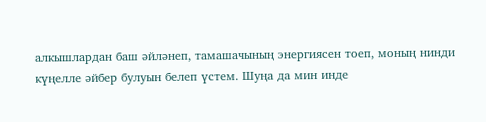алкышлардан баш әйләнеп, тамашачының энергиясен тоеп, моның нинди күңелле әйбер булуын белеп үстем. Шуңа да мин инде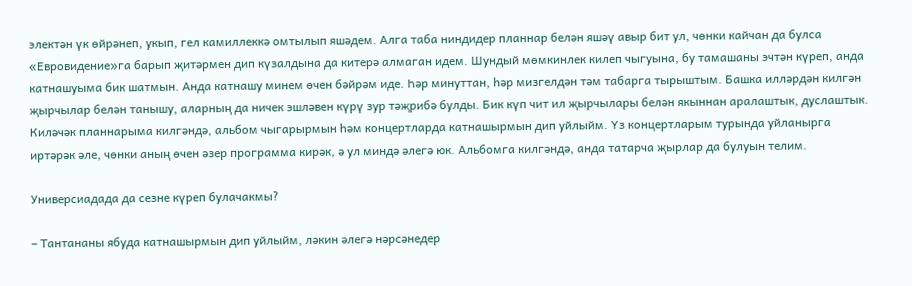электән үк өйрәнеп, укып, гел камиллеккә омтылып яшәдем. Алга таба ниндидер планнар белән яшәү авыр бит ул, чөнки кайчан да булса «Евровидение»га барып җитәрмен дип күзалдына да китерә алмаган идем. Шундый мөмкинлек килеп чыгуына, бу тамашаны эчтән күреп, анда катнашуыма бик шатмын. Анда катнашу минем өчен бәйрәм иде. Һәр минуттан, һәр мизгелдән тәм табарга тырыштым. Башка илләрдән килгән җырчылар белән танышу, аларның да ничек эшләвен күрү зур тәҗрибә булды. Бик күп чит ил җырчылары белән якыннан аралаштык, дуслаштык. Киләчәк планнарыма килгәндә, альбом чыгарырмын һәм концертларда катнашырмын дип уйлыйм. Үз концертларым турында уйланырга иртәрәк әле, чөнки аның өчен әзер программа кирәк, ә ул миндә әлегә юк. Альбомга килгәндә, анда татарча җырлар да булуын телим.

Универсиадада да сезне күреп булачакмы?

– Тантананы ябуда катнашырмын дип уйлыйм, ләкин әлегә нәрсәнедер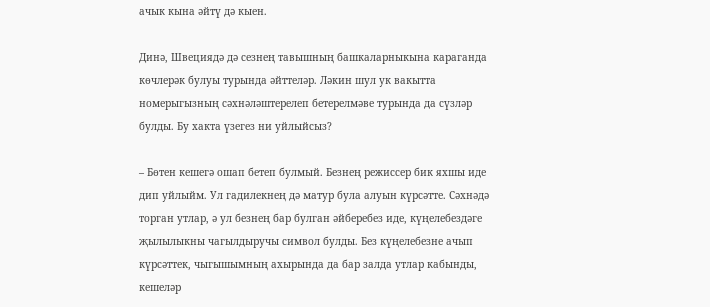ачык кына әйтү дә кыен.

Динә, Швециядә дә сезнең тавышның башкаларныкына караганда көчлерәк булуы турында әйттеләр. Ләкин шул ук вакытта номерыгызның сәхнәләштерелеп бетерелмәве турында да сүзләр булды. Бу хакта үзегез ни уйлыйсыз?

– Бөтен кешегә ошап бетеп булмый. Безнең режиссер бик яхшы иде дип уйлыйм. Ул гадилекнең дә матур була алуын күрсәтте. Сәхнәдә торган утлар, ә ул безнең бар булган әйберебез иде, күңелебездәге җылылыкны чагылдыручы символ булды. Без күңелебезне ачып күрсәттек, чыгышымның ахырында да бар залда утлар кабынды, кешеләр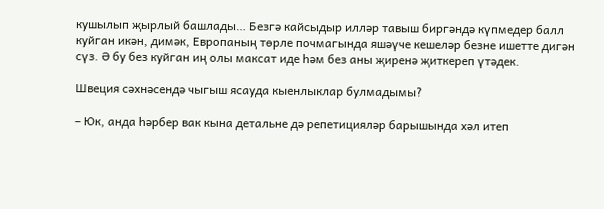кушылып җырлый башлады… Безгә кайсыдыр илләр тавыш биргәндә күпмедер балл куйган икән, димәк, Европаның төрле почмагында яшәүче кешеләр безне ишетте дигән сүз. Ә бу без куйган иң олы максат иде һәм без аны җиренә җиткереп үтәдек.

Швеция сәхнәсендә чыгыш ясауда кыенлыклар булмадымы?

– Юк, анда һәрбер вак кына детальне дә репетицияләр барышында хәл итеп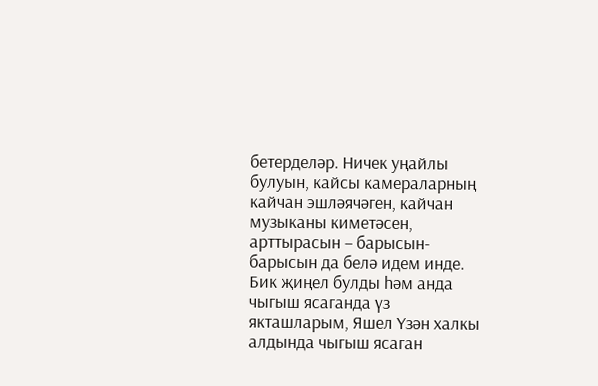бетерделәр. Ничек уңайлы булуын, кайсы камераларның кайчан эшләячәген, кайчан музыканы киметәсен, арттырасын – барысын-барысын да белә идем инде. Бик җиңел булды һәм анда чыгыш ясаганда үз якташларым, Яшел Үзән халкы алдында чыгыш ясаган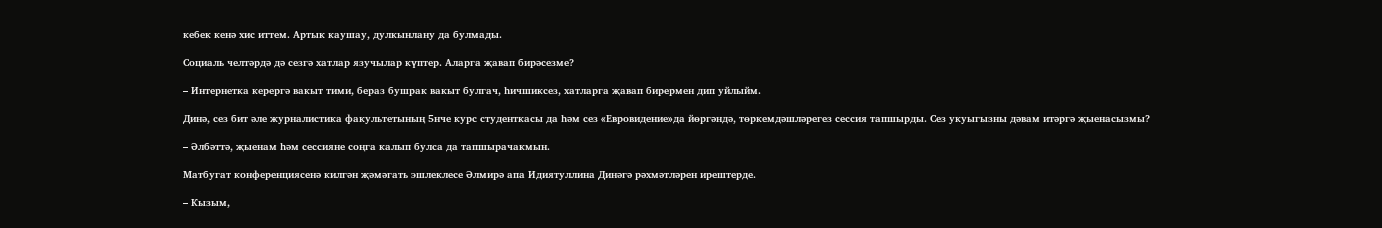кебек кенә хис иттем. Артык каушау, дулкынлану да булмады.

Социаль челтәрдә дә сезгә хатлар язучылар күптер. Аларга җавап бирәсезме?

– Интернетка керергә вакыт тими, бераз бушрак вакыт булгач, һичшиксез, хатларга җавап бирермен дип уйлыйм.

Динә, сез бит әле журналистика факультетының 5нче курс студенткасы да һәм сез «Евровидение»да йөргәндә, төркемдәшләрегез сессия тапшырды. Сез укуыгызны дәвам итәргә җыенасызмы?

– Әлбәттә, җыенам һәм сессияне соңга калып булса да тапшырачакмын.

Матбугат конференциясенә килгән җәмәгать эшлеклесе Әлмирә апа Идиятуллина Динәгә рәхмәтләрен ирештерде.

– Кызым,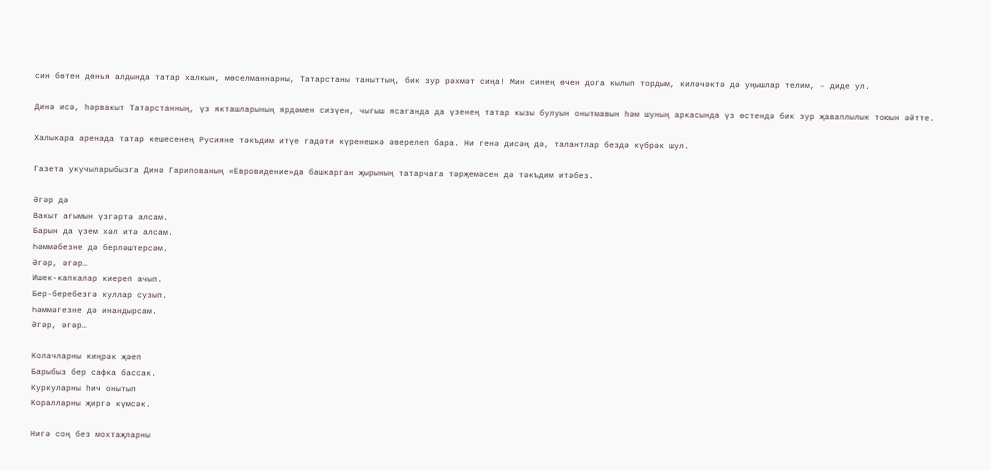син бөтен дөнья алдында татар халкын, мөселманнарны, Татарстаны таныттың, бик зур рәхмәт сиңа! Мин синең өчен дога кылып тордым, киләчәктә дә уңышлар телим, – диде ул.

Динә исә, һәрвакыт Татарстанның, үз якташларының ярдәмен сизүен, чыгыш ясаганда да үзенең татар кызы булуын онытмавын һәм шуның аркасында үз өстендә бик зур җаваплылык тоюын әйтте.

Халыкара аренада татар кешесенең Русияне тәкъдим итүе гадәти күренешкә әверелеп бара. Ни генә дисәң дә, талантлар бездә күбрәк шул.

Газета укучыларыбызга Динә Гарипованың «Евровидение»да башкарган җырының татарчага тәрҗемәсен дә тәкъдим итәбез.

Әгәр дә
Вакыт агымын үзгәртә алсам.
Барын да үзем хәл итә алсам.
Һәммәбезне дә берләштерсәм.
Әгәр, әгәр…
Ишек-капкалар киереп ачып.
Бер-беребезгә куллар сузып.
Һәммәгезне дә инандырсам.
Әгәр, әгәр…

Колачларны киңрәк җәеп
Барыбыз бер сафка бассак.
Куркуларны һич онытып
Коралларны җиргә күмсәк.

Нигә соң без мохтаҗларны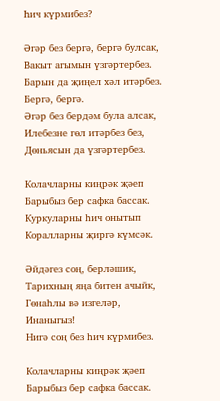Һич күрмибез?

Әгәр без бергә, бергә булсак,
Вакыт агымын үзгәртербез.
Барын да җиңел хәл итәрбез.
Бергә, бергә.
Әгәр без бердәм була алсак,
Илебезне гөл итәрбез без,
Дөньясын да үзгәртербез.

Колачларны киңрәк җәеп
Барыбыз бер сафка бассак.
Куркуларны һич онытып
Коралларны җиргә күмсәк.

Әйдәгез соң, берләшик,
Тарихның яңа битен ачыйк,
Гөнаһлы вә изгеләр,
Инаныгыз!
Нигә соң без һич күрмибез.

Колачларны киңрәк җәеп
Барыбыз бер сафка бассак.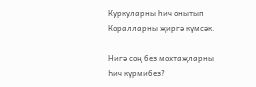Куркуларны һич онытып
Коралларны җиргә күмсәк.

Нигә соң без мохтаҗларны
Һич күрмибез?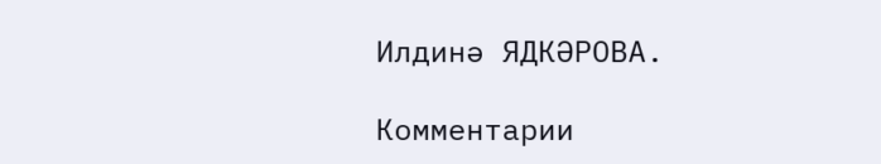Илдинә ЯДКӘРОВА.

Комментарии